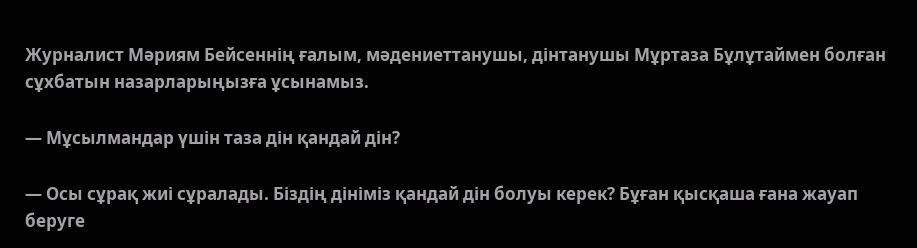Журналист Мәриям Бейсеннің ғалым, мәдениеттанушы, дінтанушы Мұртаза Бұлұтаймен болған сұхбатын назарларыңызға ұсынамыз.

— Мұсылмандар үшін таза дін қандай дін?

— Осы сұрақ жиі сұралады. Біздің дініміз қандай дін болуы керек? Бұған қысқаша ғана жауап беруге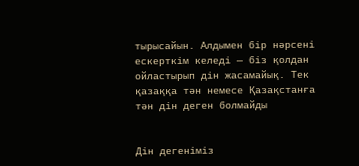тырысайын. Алдымен бір нәрсені ескерткім келеді — біз қолдан ойластырып дін жасамайық. Тек қазаққа тән немесе Қазақстанға тән дін деген болмайды


Дін дегеніміз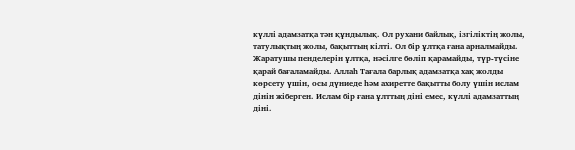күллі адамзатқа тән құндылық. Ол рухани байлық, ізгіліктің жолы, татулықтың жолы, бақыттың кілті. Ол бір ұлтқа ғана арналмайды. Жаратушы пенделерін ұлтқа, нәсілге бөліп қарамайды, түр-түсіне қарай бағаламайды. Аллаһ Тағала барлық адамзатқа хақ жолды көрсету үшін, осы дүниеде һәм ахиретте бақытты болу үшін ислам дінін жіберген. Ислам бір ғана ұлттың діні емес, күллі адамзаттың діні.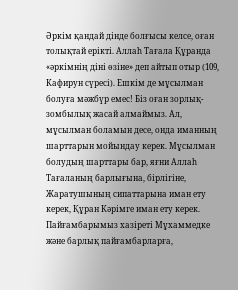Әркім қандай дінде болғысы келсе, оған толықтай ерікті. Аллаһ Тағала Құранда «әркімнің діні өзіне» деп айтып отыр (109, Кафирун сүресі). Ешкім де мұсылман болуға мәжбүр емес! Біз оған зорлық-зомбылық жасай алмаймыз. Ал, мұсылман боламын десе, онда иманның шарттарын мойындау керек. Мұсылман болудың шарттары бар, яғни Аллаһ Тағаланың барлығына, бірлігіне, Жаратушының сипаттарына иман ету керек, Құран Кәрімге иман ету керек. Пайғамбарымыз хазіреті Мұхаммедке және барлық пайғамбарларға,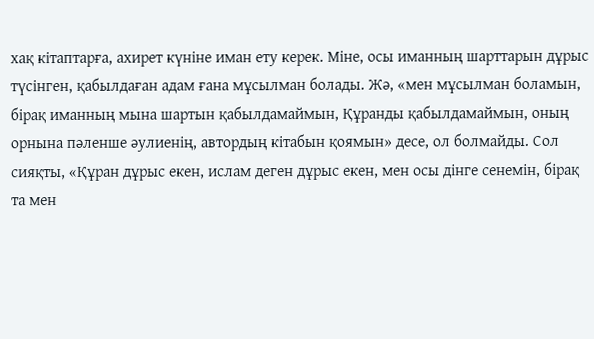хақ кітаптарға, ахирет күніне иман ету керек. Міне, осы иманның шарттарын дұрыс түсінген, қабылдаған адам ғана мұсылман болады. Жә, «мен мұсылман боламын, бірақ иманның мына шартын қабылдамаймын, Құранды қабылдамаймын, оның орнына пәленше әулиенің, автордың кітабын қоямын» десе, ол болмайды. Сол сияқты, «Құран дұрыс екен, ислам деген дұрыс екен, мен осы дінге сенемін, бірақ та мен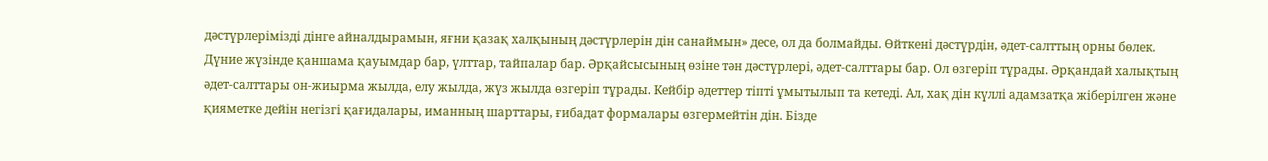дәстүрлерімізді дінге айналдырамын, яғни қазақ халқының дәстүрлерін дін санаймын» десе, ол да болмайды. Өйткені дәстүрдін, әдет-салттың орны бөлек. Дүние жүзінде қаншама қауымдар бар, үлттар, тайпалар бар. Әрқайсысының өзіне тән дәстүрлері, әдет-салттары бар. Ол өзгеріп тұрады. Әрқандай халықтың әдет-салттары он-жиырма жылда, елу жылда, жүз жылда өзгеріп тұрады. Кейбір әдеттер тіпті ұмытылып та кетеді. Ал, хақ дін күллі адамзатқа жіберілген және қияметке дейін негізгі қағидалары, иманның шарттары, ғибадат формалары өзгермейтін дін. Бізде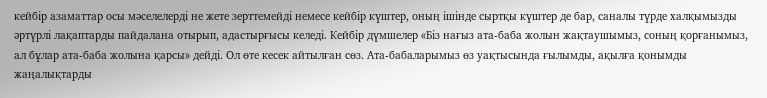кейбір азаматтар осы мәселелерді не жете зерттемейді немесе кейбір күштер, оның ішінде сыртқы күштер де бар, саналы түрде халқымызды әртүрлі лақаптарды пайдалана отырып, адастырғысы келеді. Кейбір дүмшелер «Біз нағыз ата-баба жолын жақтаушымыз, соның қорғанымыз, ал бұлар ата-баба жолына қарсы» дейді. Ол өте кесек айтылған сөз. Ата-бабаларымыз өз уақтысында ғылымды, ақылға қонымды жаңалықтарды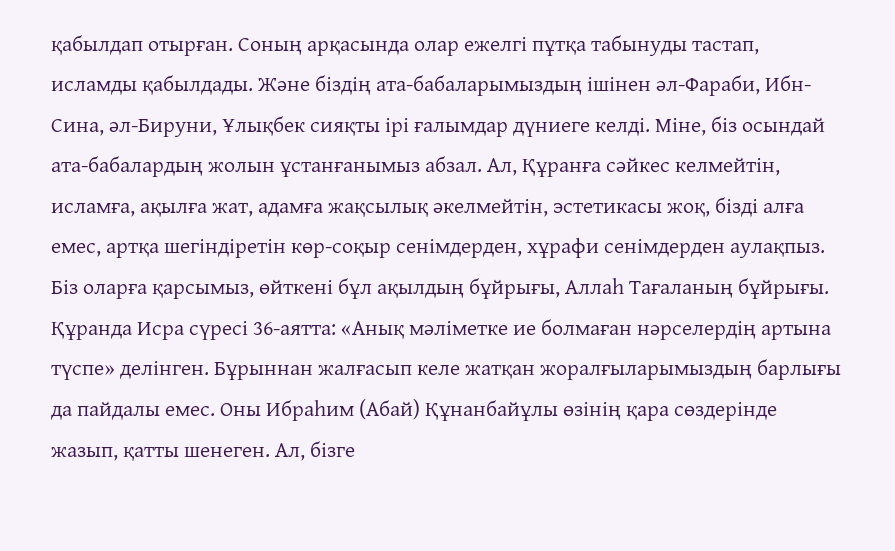қабылдап отырған. Соның арқасында олар ежелгі пұтқа табынуды тастап, исламды қабылдады. Және біздің ата-бабаларымыздың ішінен әл-Фараби, Ибн-Сина, әл-Бируни, Ұлықбек сияқты ірі ғалымдар дүниеге келді. Міне, біз осындай ата-бабалардың жолын ұстанғанымыз абзал. Ал, Құранға сәйкес келмейтін, исламға, ақылға жат, адамға жақсылық әкелмейтін, эстетикасы жоқ, бізді алға емес, артқа шегіндіретін көр-соқыр сенімдерден, хұрафи сенімдерден аулақпыз. Біз оларға қарсымыз, өйткені бұл ақылдың бұйрығы, Аллаһ Тағаланың бұйрығы. Құранда Исра сүресі 36-аятта: «Анық мәліметке ие болмаған нәрселердің артына түспе» делінген. Бұрыннан жалғасып келе жатқан жоралғыларымыздың барлығы да пайдалы емес. Оны Ибраһим (Абай) Құнанбайұлы өзінің қара сөздерінде жазып, қатты шенеген. Ал, бізге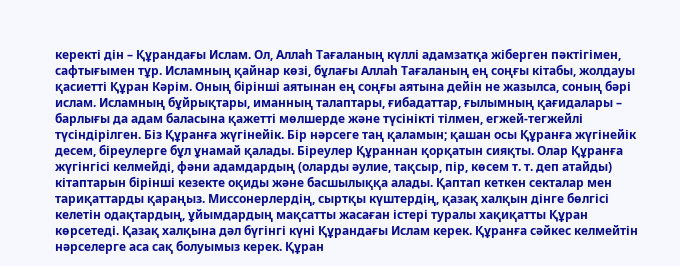керекті дін – Құрандағы Ислам. Ол, Аллаһ Тағаланың күллі адамзатқа жіберген пәктігімен, сафтығымен тұр. Исламның қайнар көзі, бұлағы Аллаһ Тағаланың ең соңғы кітабы, жолдауы қасиетті Құран Кәрім. Оның бірінші аятынан ең соңғы аятына дейін не жазылса, соның бәрі ислам. Исламның бұйрықтары, иманның талаптары, ғибадаттар, ғылымның қағидалары – барлығы да адам баласына қажетті мөлшерде және түсінікті тілмен, егжей-тегжейлі түсіндірілген. Біз Құранға жүгінейік. Бір нәрсеге таң қаламын; қашан осы Құранға жүгінейік десем, біреулерге бұл ұнамай қалады. Біреулер Құраннан қорқатын сияқты. Олар Құранға жүгінгісі келмейді, фәни адамдардың (оларды әулие, тақсыр, пір, көсем т. т. деп атайды) кітаптарын бірінші кезекте оқиды және басшылыққа алады. Қаптап кеткен секталар мен тариқаттарды қараңыз. Миссонерлердің, сыртқы күштердің, қазақ халқын дінге бөлгісі келетін одақтардың, ұйымдардың мақсатты жасаған істері туралы хақиқатты Құран көрсетеді. Қазақ халқына дәл бүгінгі күні Құрандағы Ислам керек. Құранға сәйкес келмейтін нәрселерге аса сақ болуымыз керек. Құран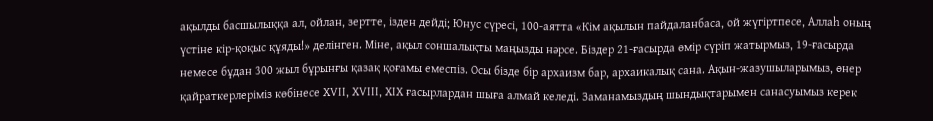ақылды басшылыққа ал, ойлан, зертте, ізден дейді; Юнус сүресі, 100-аятта «Кім ақылын пайдаланбаса, ой жүгіртпесе, Аллаһ оның үстіне кір-қоқыс құяды!» делінген. Міне, ақыл соншалықты маңызды нәрсе. Біздер 21-ғасырда өмір сүріп жатырмыз, 19-ғасырда немесе бұдан 300 жыл бұрынғы қазақ қоғамы емеспіз. Осы бізде бір архаизм бар, архаикалық сана. Ақын-жазушыларымыз, өнер қайраткерлеріміз көбінесе ХVІІ, ХVІІІ, ХІХ ғасырлардан шыға алмай келеді. Заманамыздың шындықтарымен санасуымыз керек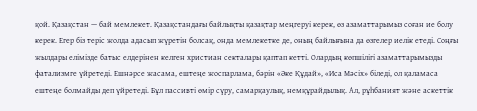қой. Қазақстан — бай мемлекет. Қазақстандағы байлықты қазақтар меңгеруі керек, өз азаматтарымыз соған ие болу керек. Егер біз теріс жолда адасып жүретін болсақ, онда мемлекетке де, оның байлығына да өзгелер иелік етеді. Соңғы жылдары елімізде батыс елдерінен келген христиан секталары қаптап кетті. Олардың көпшілігі азаматтарымызды фатализмге үйретеді. Ешнәрсе жасама, ештеңе жоспарлама, бәрін «Әке Құдай», «Иса Мәсіх» біледі, ол қаламаса ештеңе болмайды деп үйретеді. Бұл пассивті өмір сүру, самарқаулық, немқұрайдылық. Ал, рұһбаният және аскеттік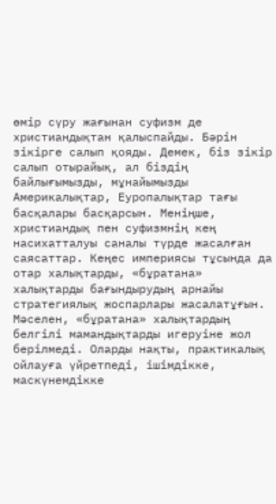өмір сүру жағынан суфизм де христиандықтан қалыспайды. Бәрін зікірге салып қояды. Демек, біз зікір салып отырайық, ал біздің байлығымызды, мұнайымызды Америкалықтар, Еуропалықтар тағы басқалары басқарсын. Меніңше, христиандық пен суфизмнің кең насихатталуы саналы түрде жасалған саясаттар. Кеңес империясы тұсында да отар халықтарды, «бұратана» халықтарды бағындырудың арнайы стратегиялық жоспарлары жасалатұғын. Мәселен, «бұратана» халықтардың белгілі мамандықтарды игеруіне жол берілмеді. Оларды нақты, практикалық ойлауға үйретпеді, ішімдікке, маскүнемдікке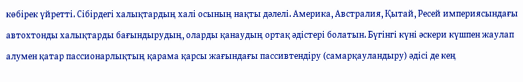көбірек үйретті. Сібірдегі халықтардың халі осының нақты дәлелі. Америка, Австралия, Қытай, Ресей империясындағы автохтонды халықтарды бағындырудың, оларды қанаудың ортақ әдістері болатын. Бүгінгі күні әскери күшпен жаулап алумен қатар пассионарлықтың қарама қарсы жағындағы пассивтендіру (самарқауландыру) әдісі де кең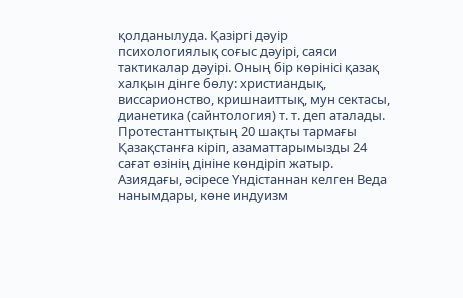қолданылуда. Қазіргі дәуір психологиялық соғыс дәуірі, саяси тактикалар дәуірі. Оның бір көрінісі қазақ халқын дінге бөлу: христиандық, виссарионство, кришнаиттық, мун сектасы, дианетика (сайнтология) т. т. деп аталады. Протестанттықтың 20 шақты тармағы Қазақстанға кіріп, азаматтарымызды 24 сағат өзінің дініне көндіріп жатыр. Азиядағы, әсіресе Үндістаннан келген Веда нанымдары, көне индуизм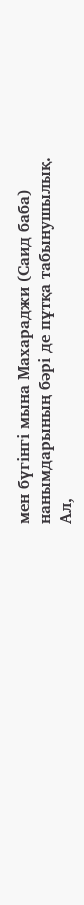мен бүгінгі мына Махараджи (Саид баба) нанымдарының бәрі де пұтқа табынушылық. Ал,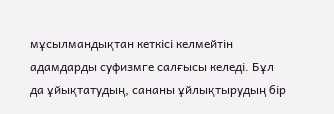мұсылмандықтан кеткісі келмейтін адамдарды суфизмге салғысы келеді. Бұл да ұйықтатудың, сананы ұйлықтырудың бір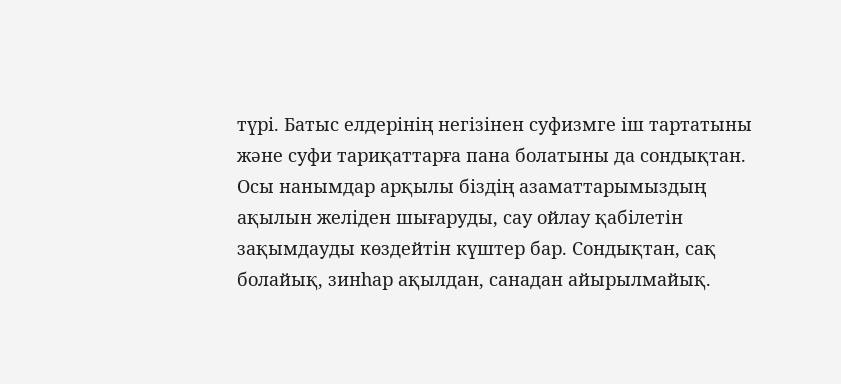түрі. Батыс елдерінің негізінен суфизмге іш тартатыны және суфи тариқаттарға пана болатыны да сондықтан. Осы нанымдар арқылы біздің азаматтарымыздың ақылын желіден шығаруды, сау ойлау қабілетін зақымдауды көздейтін күштер бар. Сондықтан, сақ болайық, зинһар ақылдан, санадан айырылмайық.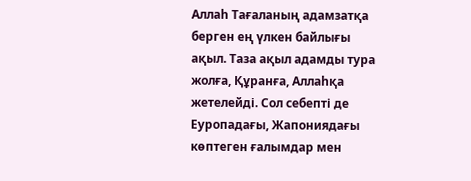Аллаһ Тағаланың адамзатқа берген ең үлкен байлығы ақыл. Таза ақыл адамды тура жолға, Құранға, Аллаһқа жетелейді. Сол себепті де Еуропадағы, Жапониядағы көптеген ғалымдар мен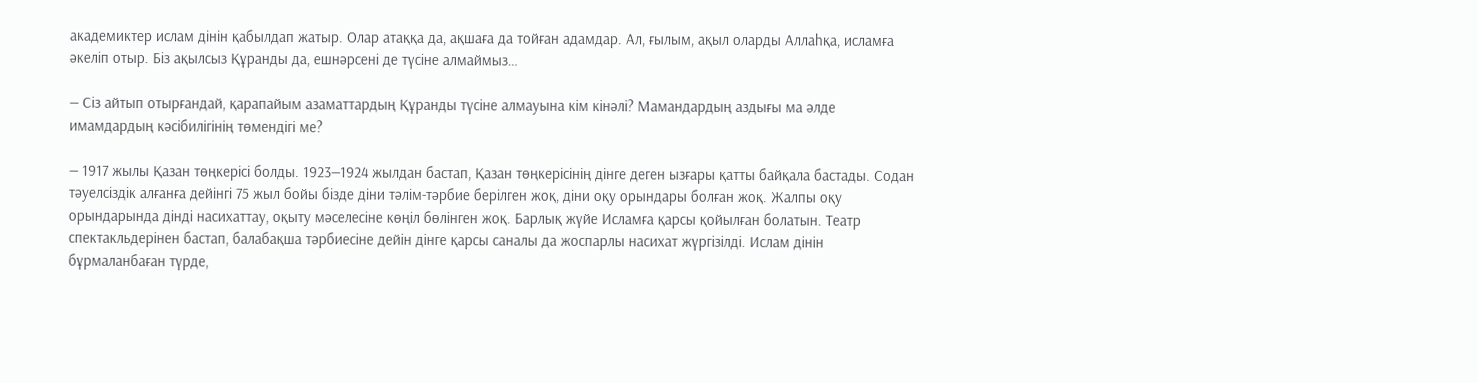академиктер ислам дінін қабылдап жатыр. Олар атаққа да, ақшаға да тойған адамдар. Ал, ғылым, ақыл оларды Аллаһқа, исламға әкеліп отыр. Біз ақылсыз Құранды да, ешнәрсені де түсіне алмаймыз…

— Сіз айтып отырғандай, қарапайым азаматтардың Құранды түсіне алмауына кім кінәлі? Мамандардың аздығы ма әлде имамдардың кәсібилігінің төмендігі ме?

— 1917 жылы Қазан төңкерісі болды. 1923—1924 жылдан бастап, Қазан төңкерісінің дінге деген ызғары қатты байқала бастады. Содан тәуелсіздік алғанға дейінгі 75 жыл бойы бізде діни тәлім-тәрбие берілген жоқ, діни оқу орындары болған жоқ. Жалпы оқу орындарында дінді насихаттау, оқыту мәселесіне көңіл бөлінген жоқ. Барлық жүйе Исламға қарсы қойылған болатын. Театр спектакльдерінен бастап, балабақша тәрбиесіне дейін дінге қарсы саналы да жоспарлы насихат жүргізілді. Ислам дінін бұрмаланбаған түрде,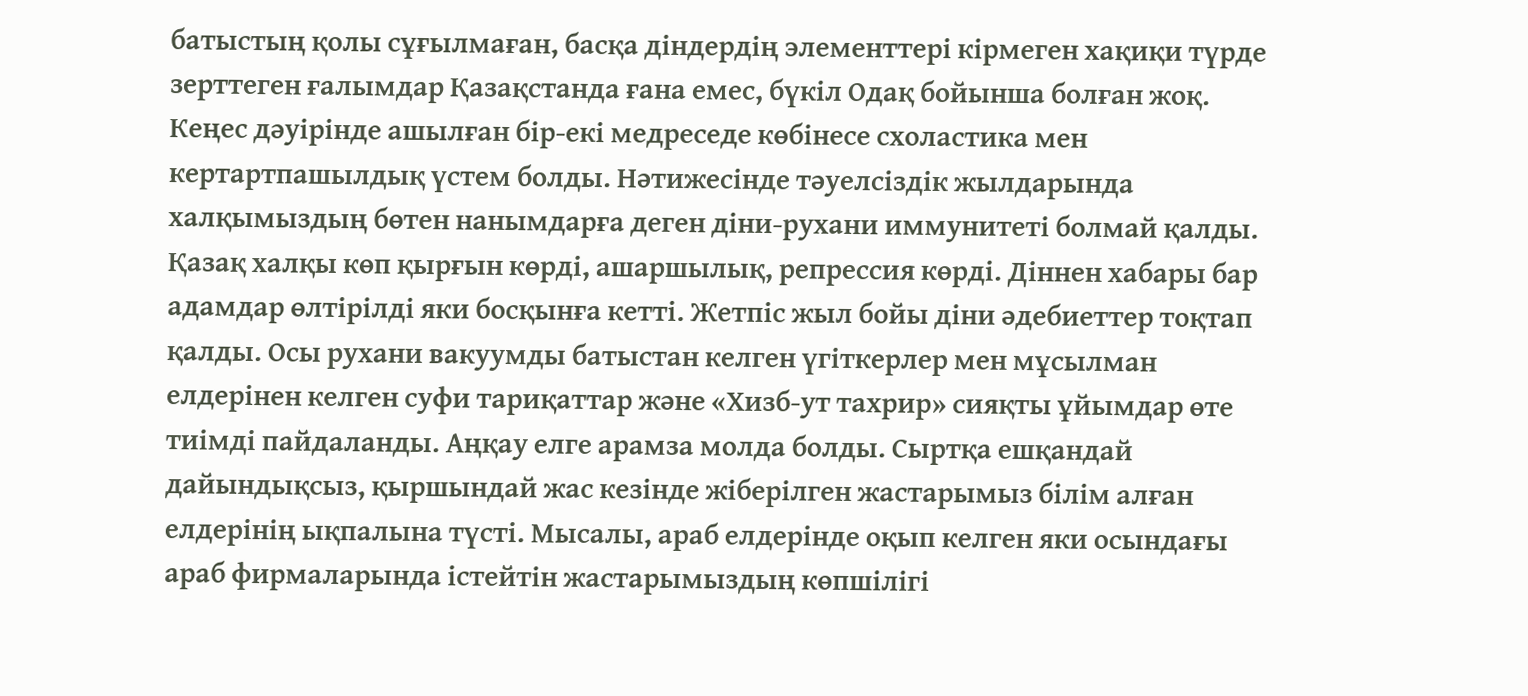батыстың қолы сұғылмаған, басқа діндердің элементтері кірмеген хақиқи түрде зерттеген ғалымдар Қазақстанда ғана емес, бүкіл Одақ бойынша болған жоқ. Кеңес дәуірінде ашылған бір-екі медреседе көбінесе схоластика мен кертартпашылдық үстем болды. Нәтижесінде тәуелсіздік жылдарында халқымыздың бөтен нанымдарға деген діни-рухани иммунитеті болмай қалды. Қазақ халқы көп қырғын көрді, ашаршылық, репрессия көрді. Діннен хабары бар адамдар өлтірілді яки босқынға кетті. Жетпіс жыл бойы діни әдебиеттер тоқтап қалды. Осы рухани вакуумды батыстан келген үгіткерлер мен мұсылман елдерінен келген суфи тариқаттар және «Хизб-ут тахрир» сияқты ұйымдар өте тиімді пайдаланды. Аңқау елге арамза молда болды. Сыртқа ешқандай дайындықсыз, қыршындай жас кезінде жіберілген жастарымыз білім алған елдерінің ықпалына түсті. Мысалы, араб елдерінде оқып келген яки осындағы араб фирмаларында істейтін жастарымыздың көпшілігі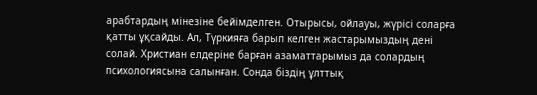арабтардың мінезіне бейімделген. Отырысы, ойлауы, жүрісі соларға қатты ұқсайды. Ал, Түркияға барып келген жастарымыздың дені солай. Христиан елдеріне барған азаматтарымыз да солардың психологиясына салынған. Сонда біздің ұлттық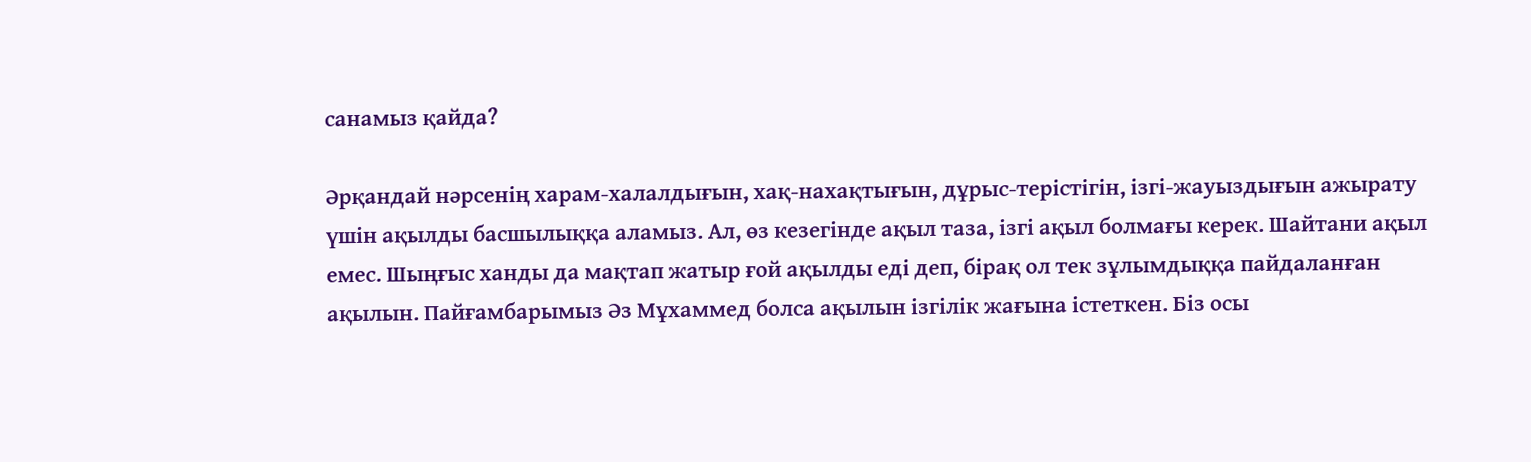санамыз қайда?

Әрқандай нәрсенің харам-халалдығын, хақ-нахақтығын, дұрыс-терістігін, ізгі-жауыздығын ажырату үшін ақылды басшылыққа аламыз. Ал, өз кезегінде ақыл таза, ізгі ақыл болмағы керек. Шайтани ақыл емес. Шыңғыс ханды да мақтап жатыр ғой ақылды еді деп, бірақ ол тек зұлымдыққа пайдаланған ақылын. Пайғамбарымыз Әз Мұхаммед болса ақылын ізгілік жағына істеткен. Біз осы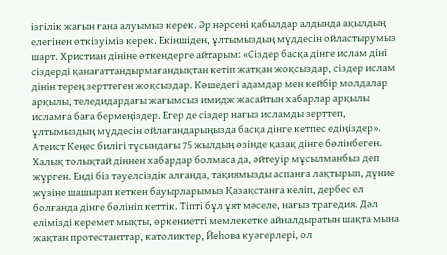ізгілік жағын ғана алуымыз керек. Әр нәрсені қабылдар алдында ақылдың елегінен өткізуіміз керек. Екіншіден, ұлтымыздың мүддесін ойластырумыз шарт. Христиан дініне өткендерге айтарым: «Сіздер басқа дінге ислам діні сіздерді қанағаттандырмағандықтан кетіп жатқан жоқсыздар, сіздер ислам дінін терең зерттеген жоқсыздар. Көшедегі адамдар мен кейбір молдалар арқылы, теледидардағы жағымсыз имидж жасайтын хабарлар арқылы исламға баға бермеңіздер. Егер де сіздер нағыз исламды зерттеп, ұлтымыздың мүддесін ойлағандарыңызда басқа дінге кетпес едіңіздер». Атеист Кеңес билігі түсындағы 75 жылдың өзінде қазақ дінге бөлінбеген. Халық толықтай діннен хабардар болмаса да, әйтеуір мұсылманбыз деп жүрген. Енді біз тәуелсіздік алғанда, тақиямызды аспанға лақтырып, дүние жүзіне шашырап кеткен бауырларымыз Қазақстанға келіп, дербес ел болғанда дінге бөлініп кеттік. Тіпті бұл ұят мәселе, нағыз трагедия. Дәл елімізді керемет мықты, өркениетті мемлекетке айналдыратын шақта мына жақтан протестанттар, католиктер, Йеһова куәгерлері, ол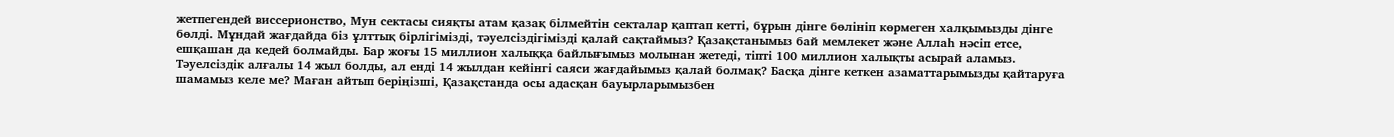жетпегендей виссерионство, Мун сектасы сияқты атам қазақ білмейтін секталар қаптап кетті, бұрын дінге бөлініп көрмеген халқымызды дінге бөлді. Мұндай жағдайда біз ұлттық бірлігімізді, тәуелсіздігімізді қалай сақтаймыз? Қазақстанымыз бай мемлекет және Аллаһ нәсіп етсе, ешқашан да кедей болмайды. Бар жоғы 15 миллион халыққа байлығымыз молынан жетеді, тіпті 100 миллион халықты асырай аламыз. Тәуелсіздік алғалы 14 жыл болды, ал енді 14 жылдан кейінгі саяси жағдайымыз қалай болмақ? Басқа дінге кеткен азаматтарымызды қайтаруға шамамыз келе ме? Маған айтып беріңізші, Қазақстанда осы адасқан бауырларымызбен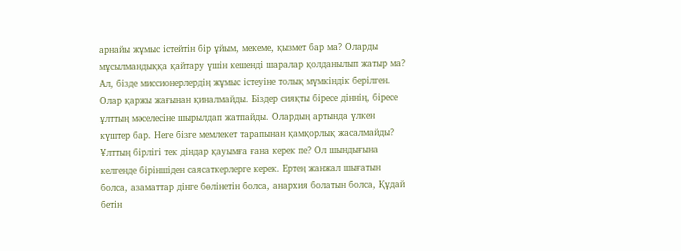арнайы жұмыс істейтін бір ұйым, мекеме, қызмет бар ма? Оларды мұсылмандыққа қайтару үшін кешенді шаралар қолданылып жатыр ма? Ал, бізде миссионерлердің жұмыс істеуіне толық мүмкіндік берілген. Олар қаржы жағынан қиналмайды. Біздер сияқты біресе діннің, біресе ұлттың мәселесіне шырылдап жатпайды. Олардың артында үлкен күштер бар. Неге бізге мемлекет тарапынан қамқорлық жасалмайды? Ұлттың бірлігі тек діндар қауымға ғана керек пе? Ол шындығына келгенде біріншіден саясаткерлерге керек. Ертең жанжал шығатын болса, азаматтар дінге бөлінетін болса, анархия болатын болса, Құдай бетін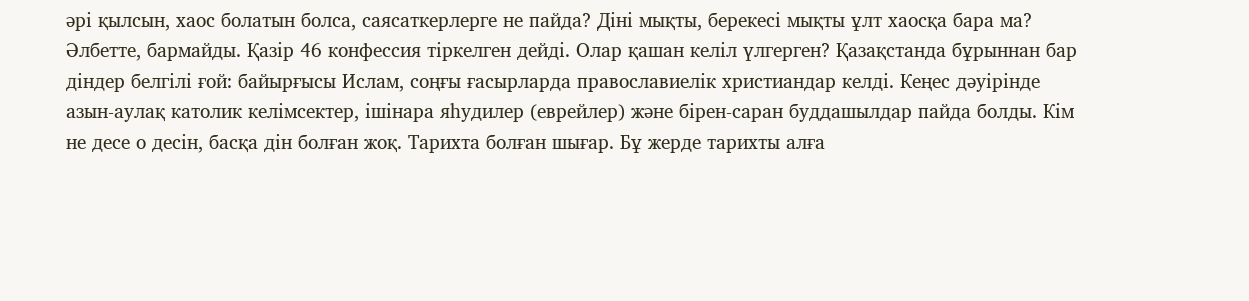әрі қылсын, хаос болатын болса, саясаткерлерге не пайда? Діні мықты, берекесі мықты ұлт хаосқа бара ма? Әлбетте, бармайды. Қазір 46 конфессия тіркелген дейді. Олар қашан келіл үлгерген? Қазақстанда бұрыннан бар діндер белгілі ғой: байырғысы Ислам, соңғы ғасырларда православиелік христиандар келді. Кеңес дәуірінде азын-аулақ католик келімсектер, ішінара яһудилер (еврейлер) және бірен-саран буддашылдар пайда болды. Кім не десе о десін, басқа дін болған жоқ. Тарихта болған шығар. Бұ жерде тарихты алға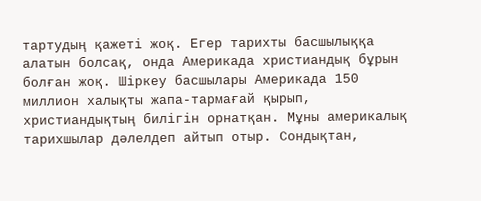тартудың қажеті жоқ. Егер тарихты басшылыққа алатын болсақ, онда Америкада христиандық бұрын болған жоқ. Шіркеу басшылары Америкада 150 миллион халықты жапа-тармағай қырып, христиандықтың билігін орнатқан. Мұны америкалық тарихшылар дәлелдеп айтып отыр. Сондықтан,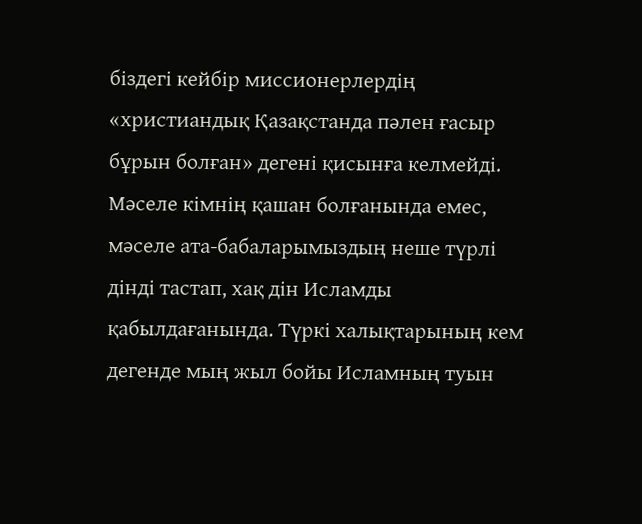біздегі кейбір миссионерлердің «христиандық Қазақстанда пәлен ғасыр бұрын болған» дегені қисынға келмейді. Мәселе кімнің қашан болғанында емес, мәселе ата-бабаларымыздың неше түрлі дінді тастап, хақ дін Исламды қабылдағанында. Түркі халықтарының кем дегенде мың жыл бойы Исламның туын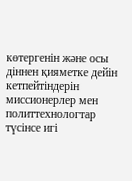көтергенін және осы діннен қияметке дейін кетпейтіндерін миссионерлер мен политтехнологтар түсінсе игі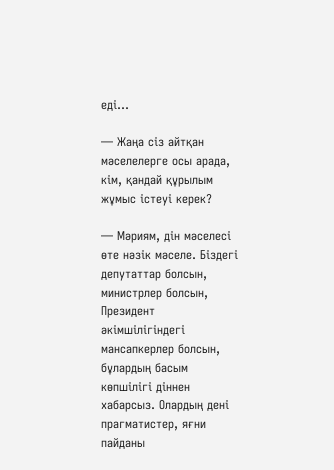еді…

— Жаңа сіз айтқан мәселелерге осы арада, кім, қандай құрылым жұмыс істеуі керек?

— Мәриям, дін мәселесі өте нәзік мәселе. Біздегі депутаттар болсын, министрлер болсын, Президент әкімшілігіндегі мансапкерлер болсын, бұлардың басым көпшілігі діннен хабарсыз. Олардың дені прагматистер, яғни пайданы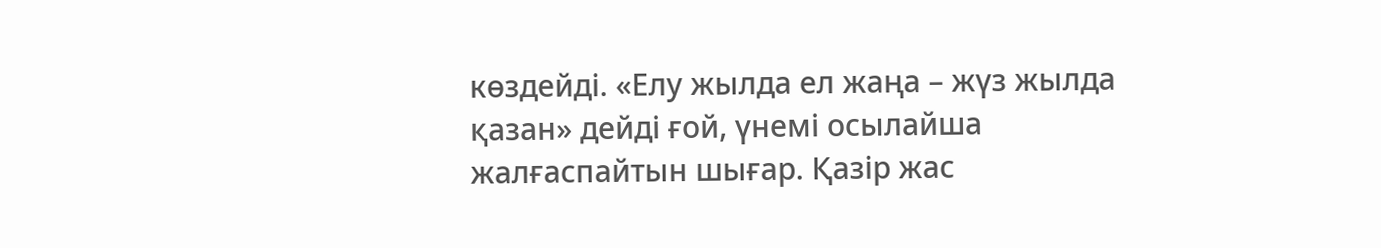көздейді. «Елу жылда ел жаңа – жүз жылда қазан» дейді ғой, үнемі осылайша жалғаспайтын шығар. Қазір жас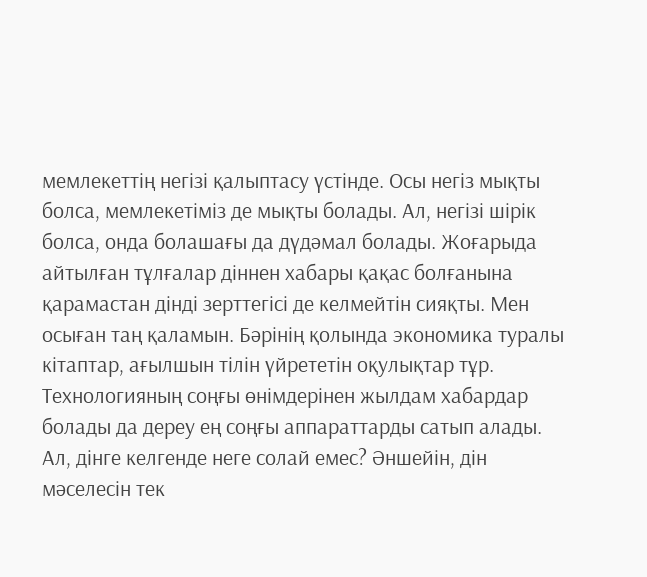мемлекеттің негізі қалыптасу үстінде. Осы негіз мықты болса, мемлекетіміз де мықты болады. Ал, негізі шірік болса, онда болашағы да дүдәмал болады. Жоғарыда айтылған тұлғалар діннен хабары қақас болғанына қарамастан дінді зерттегісі де келмейтін сияқты. Мен осыған таң қаламын. Бәрінің қолында экономика туралы кітаптар, ағылшын тілін үйрететін оқулықтар тұр. Технологияның соңғы өнімдерінен жылдам хабардар болады да дереу ең соңғы аппараттарды сатып алады. Ал, дінге келгенде неге солай емес? Әншейін, дін мәселесін тек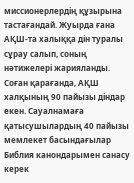миссионерлердің құзырына тастағандай. Жуырда ғана АҚШ-та халыққа дін туралы сұрау салып, соның нәтижелері жарияланды. Соған қарағанда, АҚШ халқының 90 пайызы діндар екен. Сауалнамаға қатысушылардың 40 пайызы мемлекет басындағылар Библия канондарымен санасу керек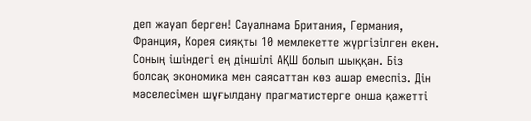деп жауап берген! Сауалнама Британия, Германия, Франция, Корея сияқты 10 мемлекетте жүргізілген екен. Соның ішіндегі ең діншілі АҚШ болып шыққан. Біз болсақ экономика мен саясаттан көз ашар емеспіз. Дін мәселесімен шұғылдану прагматистерге онша қажетті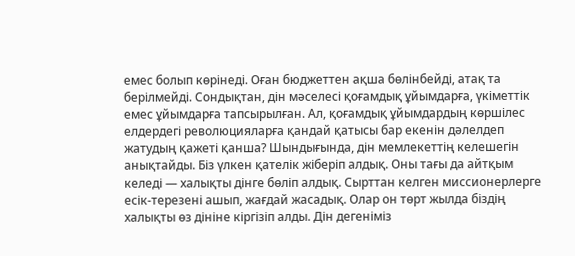емес болып көрінеді. Оған бюджеттен ақша бөлінбейді, атақ та берілмейді. Сондықтан, дін мәселесі қоғамдық ұйымдарға, үкіметтік емес ұйымдарға тапсырылған. Ал, қоғамдық ұйымдардың көршілес елдердегі революцияларға қандай қатысы бар екенін дәлелдеп жатудың қажеті қанша? Шындығында, дін мемлекеттің келешегін анықтайды. Біз үлкен қателік жіберіп алдық. Оны тағы да айтқым келеді — халықты дінге бөліп алдық. Сырттан келген миссионерлерге есік-терезені ашып, жағдай жасадық. Олар он төрт жылда біздің халықты өз дініне кіргізіп алды. Дін дегеніміз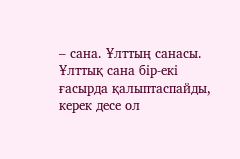– сана. Ұлттың санасы. Ұлттық сана бір-екі ғасырда қалыптаспайды, керек десе ол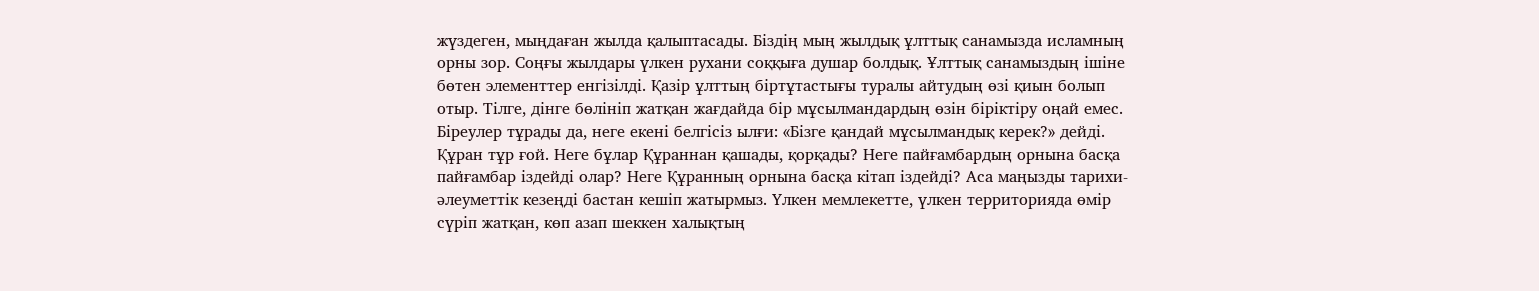жүздеген, мыңдаған жылда қалыптасады. Біздің мың жылдық ұлттық санамызда исламның орны зор. Соңғы жылдары үлкен рухани соққыға душар болдық. Ұлттық санамыздың ішіне бөтен элементтер енгізілді. Қазір ұлттың біртұтастығы туралы айтудың өзі қиын болып отыр. Тілге, дінге бөлініп жатқан жағдайда бір мұсылмандардың өзін біріктіру оңай емес. Біреулер тұрады да, неге екені белгісіз ылғи: «Бізге қандай мұсылмандық керек?» дейді. Құран тұр ғой. Неге бұлар Құраннан қашады, қорқады? Неге пайғамбардың орнына басқа пайғамбар іздейді олар? Неге Құранның орнына басқа кітап іздейді? Аса маңызды тарихи-әлеуметтік кезеңді бастан кешіп жатырмыз. Үлкен мемлекетте, үлкен территорияда өмір сүріп жатқан, көп азап шеккен халықтың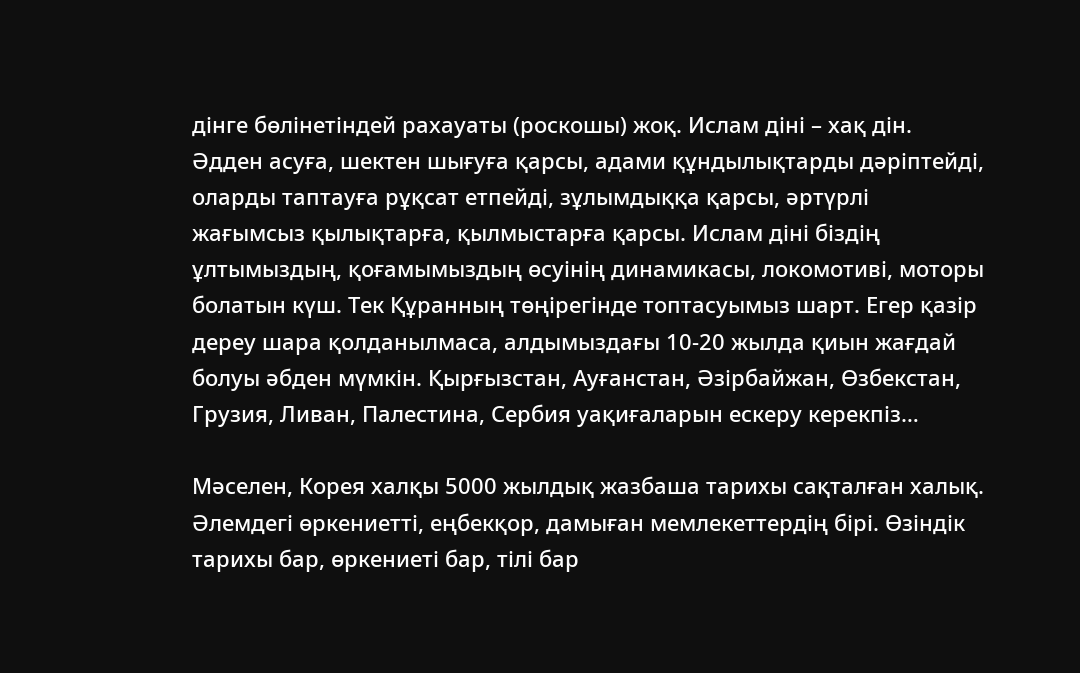дінге бөлінетіндей рахауаты (роскошы) жоқ. Ислам діні – хақ дін. Әдден асуға, шектен шығуға қарсы, адами құндылықтарды дәріптейді, оларды таптауға рұқсат етпейді, зұлымдыққа қарсы, әртүрлі жағымсыз қылықтарға, қылмыстарға қарсы. Ислам діні біздің ұлтымыздың, қоғамымыздың өсуінің динамикасы, локомотиві, моторы болатын күш. Тек Құранның төңірегінде топтасуымыз шарт. Егер қазір дереу шара қолданылмаса, алдымыздағы 10-20 жылда қиын жағдай болуы әбден мүмкін. Қырғызстан, Ауғанстан, Әзірбайжан, Өзбекстан, Грузия, Ливан, Палестина, Сербия уақиғаларын ескеру керекпіз…

Мәселен, Корея халқы 5000 жылдық жазбаша тарихы сақталған халық. Әлемдегі өркениетті, еңбекқор, дамыған мемлекеттердің бірі. Өзіндік тарихы бар, өркениеті бар, тілі бар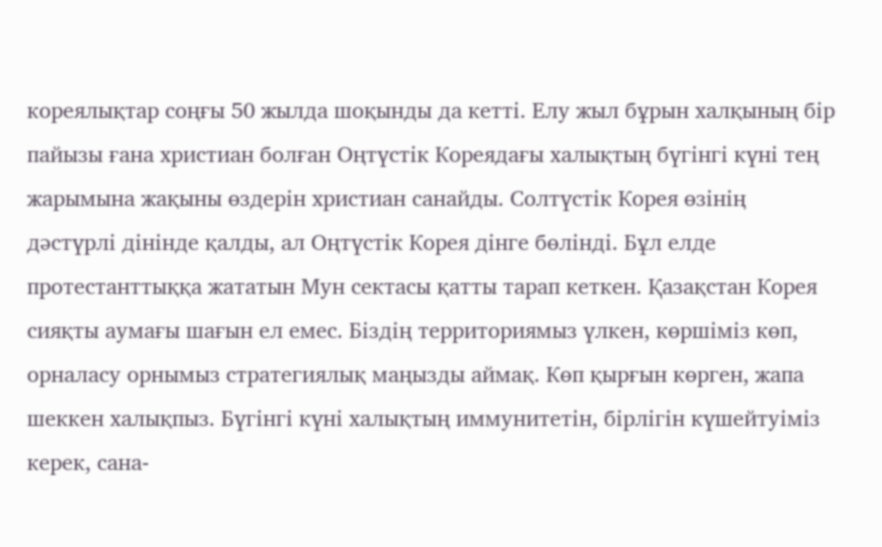кореялықтар соңғы 50 жылда шоқынды да кетті. Елу жыл бұрын халқының бір пайызы ғана христиан болған Оңтүстік Кореядағы халықтың бүгінгі күні тең жарымына жақыны өздерін христиан санайды. Солтүстік Корея өзінің дәстүрлі дінінде қалды, ал Оңтүстік Корея дінге бөлінді. Бұл елде протестанттыққа жататын Мун сектасы қатты тарап кеткен. Қазақстан Корея сияқты аумағы шағын ел емес. Біздің территориямыз үлкен, көршіміз көп, орналасу орнымыз стратегиялық маңызды аймақ. Көп қырғын көрген, жапа шеккен халықпыз. Бүгінгі күні халықтың иммунитетін, бірлігін күшейтуіміз керек, сана-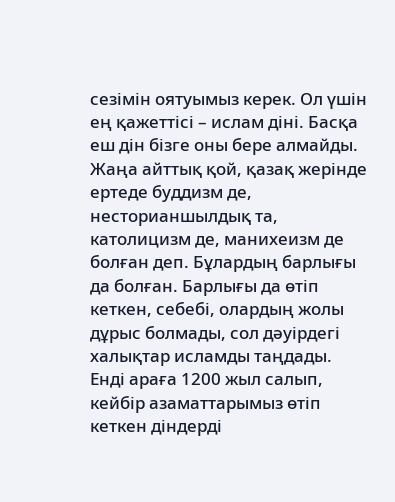сезімін оятуымыз керек. Ол үшін ең қажеттісі – ислам діні. Басқа еш дін бізге оны бере алмайды. Жаңа айттық қой, қазақ жерінде ертеде буддизм де, несторианшылдық та, католицизм де, манихеизм де болған деп. Бұлардың барлығы да болған. Барлығы да өтіп кеткен, себебі, олардың жолы дұрыс болмады, сол дәуірдегі халықтар исламды таңдады. Енді араға 1200 жыл салып, кейбір азаматтарымыз өтіп кеткен діндерді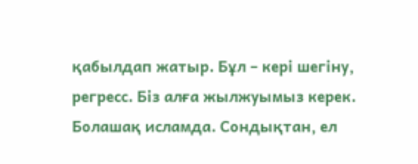қабылдап жатыр. Бұл – кері шегіну, регресс. Біз алға жылжуымыз керек. Болашақ исламда. Сондықтан, ел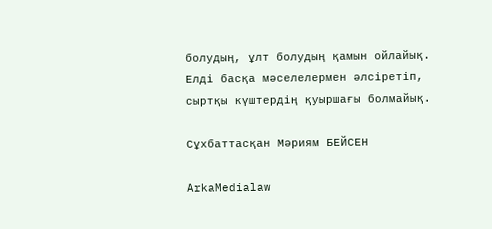болудың, ұлт болудың қамын ойлайық. Елді басқа мәселелермен әлсіретіп, сыртқы күштердің қуыршағы болмайық.

Сұхбаттасқан Мәриям БЕЙСЕН

ArkaMedialaw